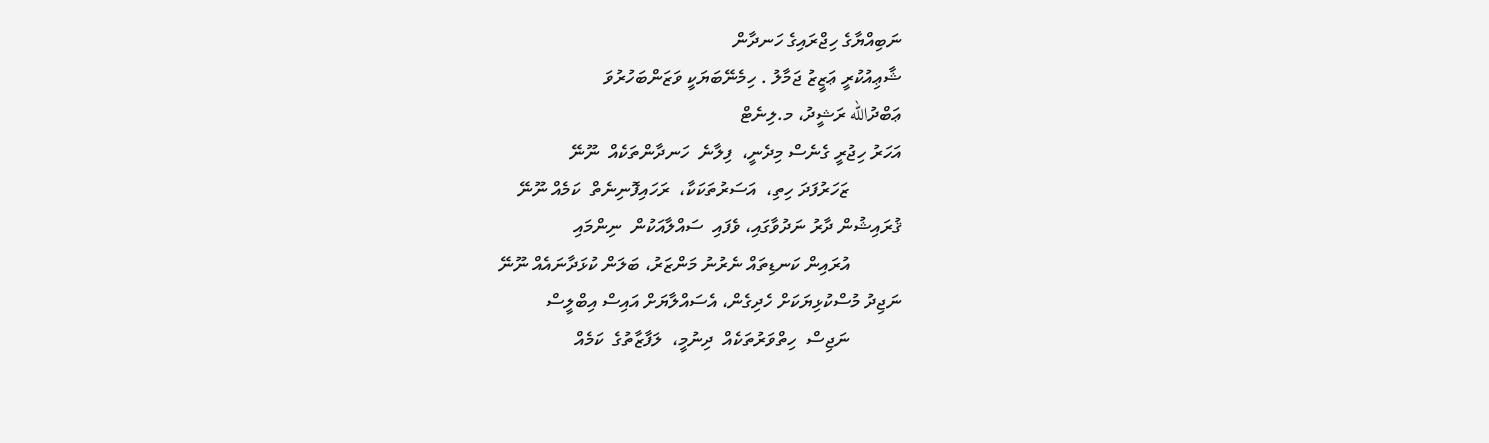ނަބިއްޔާގެ ހިޖްރައިގެ ހަނދާން
ޝާޢިއުކުރީ ޢަޒީޒު ޖަމާލު . ހިމެނޭބަޔަކީ ވަޒަންބަހުރުވަ
ޢަބްދުالله ރަޝީދު، މ.ލިނެޓް
އަހަރު ހިޖުރީ ގެނެސް މިދެނީ،  ފިލާނެ  ހަނދާންތަކެއް  ނޫނޭ
           ޒަހަރުފަދަ ހިތި،  އަސަރުތަކަކާ،  ރަހައިފޮނިނެތް  ކަމެއް ނޫނޭ
ޤުރައިޝުން ދާރު ނަދުވާގައި، ވެފައި  ސައްލާއަކުން  ނިންމައި
           އުރައިން ކަނޑިތައް ނެރުނު މަންޒަރު، ބަލަން ކުޅަދާނައެއް ނޫނޭ
ނަޖިދު މުސްކުޅިޔަކަށް ހެދިގެން، އެސައްލާޔަށް އައިސް އިބްލީސް
           ނަޖިސް  ހިތްވަރުތަކެއް  ދިނުމީ،  ލަފާޒާތުގެ  ކަމެއް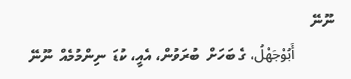ނޫނޭ
           أَبُوْجَهْلُ، ގެ ބަހަށް  ބުރަވުން، އެއީ، ކުޑަ  ނިންމުމެއް  ނޫނޭ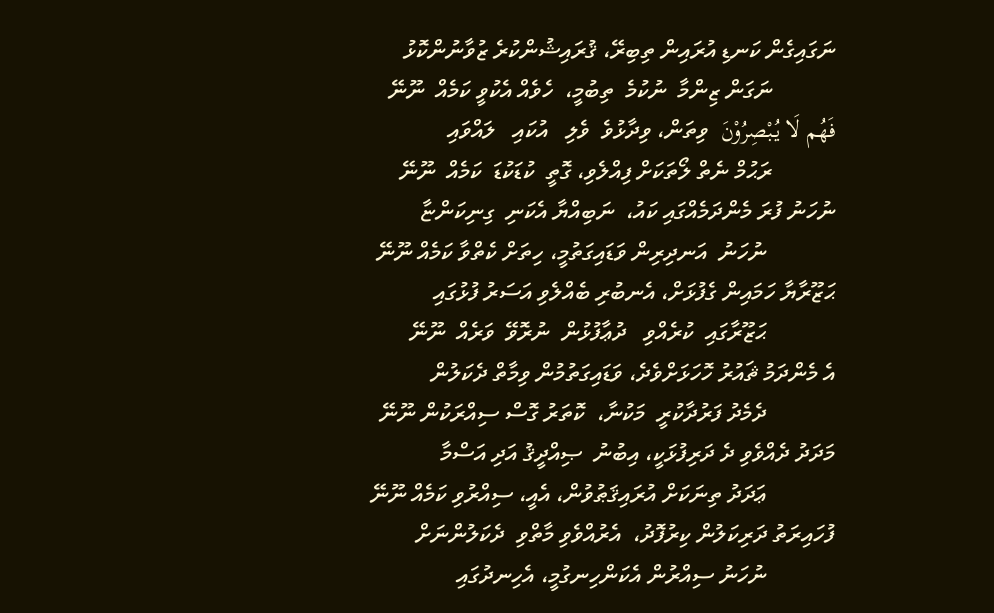ނަގައިގެން ކަނޑި އުރައިން ތިބިރޭ، ޤުރައިޝުންކުރެ ޒުވާނުންކޮޅު
           ނަގަން ޒިންމާ  ނުކުމެ  ތިބުމީ،  ހެވެއް އެކުވީ ކަމެއް  ނޫނޭ
فَهُم لَا يُبْصِرُوْنَ  ވިތަން، ވިދާޅުވެ  ވެލި   އުކައި   ލައްވައި
           ރަޙުމް ނެތް ލޯތަކަށް ފިއްލެވި، ގޮތީ  ކުޑަކުޑަ  ކަމެއް  ނޫނޭ
ނުހަނު ފުރަ މެންދަމެއްގައި ކައު،  ނަބިއްޔާ އެކަނި  ގިނިކަންޏާ
            ނުހަނު  އަނދިރިން ވަޑައިގަތުމީ، ހިތަށް ކެތްވާ ކަމެއް ނޫނޭ
ޙަޒޫރާޔާ ހަމައިން ގެފުޅަށް، އެނބުރި ބެއްލެވި އަސަރު ފުޅުގައި
            ޙަޒޫރާގައި  ކުރެއްވި   ދުޢާފުޅުން  ނުރޮވޭ  ވަރެއް  ނޫނޭ
އެ މެންދަމު ޘައުރު ހޮހަޅަށްވެދެ، ވަޑައިގަތުމުން ވިމާތް ދެކަލުން
            ދެމެދު ފަރުދާކުރީ  މަކުނާ،  ކޮތަރު ގޮސް ސިއްރަކުން ނޫނޭ
މަދަދު ދެއްވެވި ދެ ދަރިފުޅަކީ، އިބުނު  ޞިއްދީޤު އަދި އަސްމާ
            ޢަދަދު ތިނަކަށް އުރައިޤަޠުވުން، އެއީ، ސިއްރުވި ކަމެއް ނޫނޭ
ފުހައިރަތު ދަރިކަލުން ކިރުފޮދު،  އެރުއްވެވި މާތްވި  ދެކަލުންނަށް
            ނުހަނު ސިއްރުން އެކަންހިނގުމީ، އެހިނދުގައި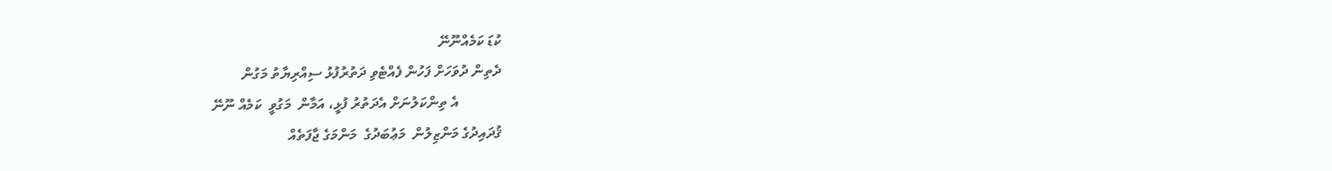ކުޑަ ކަމެއްނޫނޭ
ދެތިން ދުވަހަށް ފަހުން ފެއްޓެވި ދަތުރުފުޅު ސިއްރިޔާތު މަގުން
            އެ ތިންކަލުނަށް އެދަތުރު ފުޅީ، އަމާން  މަގުވީ  ކަމެއް ނޫނޭ
ޤުދައިދުގެ މަންޒިލުން  މަޢުބަދުގެ  މަންމަގެ ޖާފަތެއް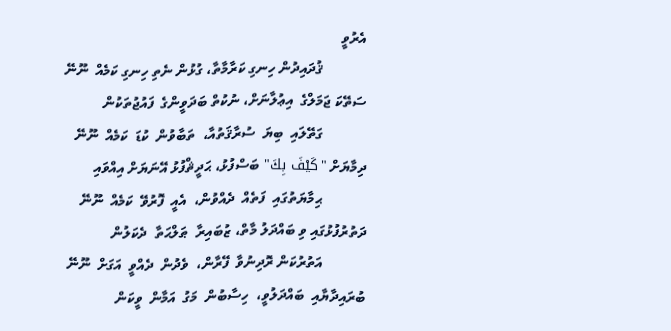އެރުވީ
            ޤުދައިދުން ހިނގި ކަރާމާތާ، ގުޅުން ނެތި ހިނގި ކަމެއް  ނޫނޭ
ސަތޭކަ ޖަމަލްގެ  އިޢުލާނަށް، ނުކުތް ބަދަވީންގެ  ފައުޖުތަކުން
            ގަތޭލައި  ބިޔަ  ސުރާޤަތުއާ،  ތަބާވުން  ކުޑަ  ކަމެއް  ނޫނޭ
ދިމާޔަށް "كَيْفَ بِكَ" ބަސްފުޅު، ޙަދީޘްފުޅު އޭނަޔަށް އިއްވައި
            ޙިމާޔަތުގައި  ފަތެއް  ދެއްވުން،  އެއީ  ފޮރުވޭ  ކަމެއް  ނޫނޭ
ދަތުރުފުޅުގައި ވި ބައްދަލު މާތް، ޒުބައިރާ  ޠަލްޙަތާ  ދެކަލުން
            އަތުރުކަން ރޮދިނުވާ  ފޭރާން،  ވެދުން  ދެއްވީ  އަގަށް  ނޫނޭ
ބުރައިދާޔާއި  ބައްދަލުވީ،  ހިސާބުން  މަގު  އަމާން  ވީކަން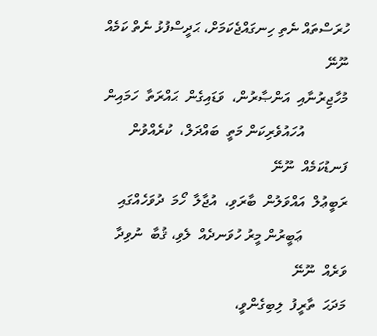ހުރަސްތައް ނެތި ހިނގައްޖެކަމަށް، ޙަދީސްފުޅު ނެތް ކަމެއް ނޫނޭ
މުހާޖިރުނާއި  އަންޞާރުން،  ވަޑައިގެން  ޙައްރަތާ  ހަމައިން
            އުހައުވެރިކަން މަތީ  ބައްދަލް،  ކުރެއްވުން ފަނޑުކަމެއް  ނޫނޭ
ރަބީޢުލް  އައްވަލުން  ބާރަވި،  އުޖާލާ  ހޯމަ  ދުވަހެއްގައި
            ޢަބީރުން މީރު ހުވަނދެއް  ލެވި، ޤުބާ  ނުވިދާ  ވަރެއް  ނޫނޭ
މަދަޙަ  ތާރީފު  ލިބިގެންވީ،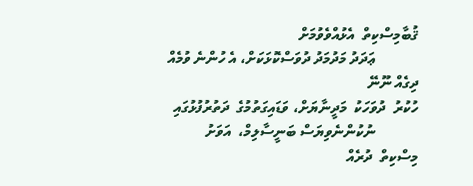ޤުބާމިސްކިތް  އެޅުއްވެވުމަށް
            ޢަދަދު މަދުމަދު ދުވަސްކޮޅަކަށް، އެ ހުންނެ ވުމެއް ދިގެއް ނޫނޭ
ހުކުރު  ދުވަހަކު  މަދީނާޔަށް، ވަޑައިގަތުމުގެ  ދަތުރުފުޅުގައި
            ނުކުންނެވިޔަސް ބަނީސާލިމް،  އަވަށު މިސްކިތް  ދުރެއް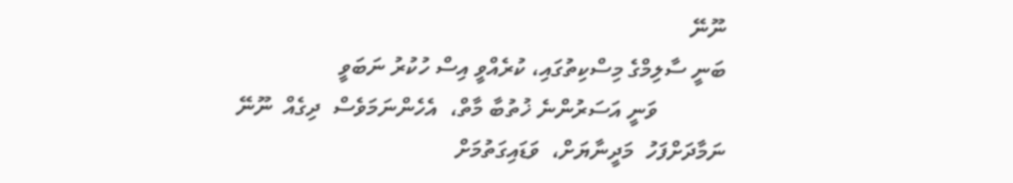ނޫނޭ
ބަނީ ސާލިމްގެ މިސްކިތުގައި، ކުރެއްވީ އިސް ހުކުރު ނަބަވީ
            ވަނީ އަސަރުންނެ ޚުތުބާ މާތް،  އެހެންނަމަވެސް  ދިގެއް  ނޫނޭ
ނަމާދަށްފަހު  މަދީނާޔަށް،  ވަޑައިގަތުމަށް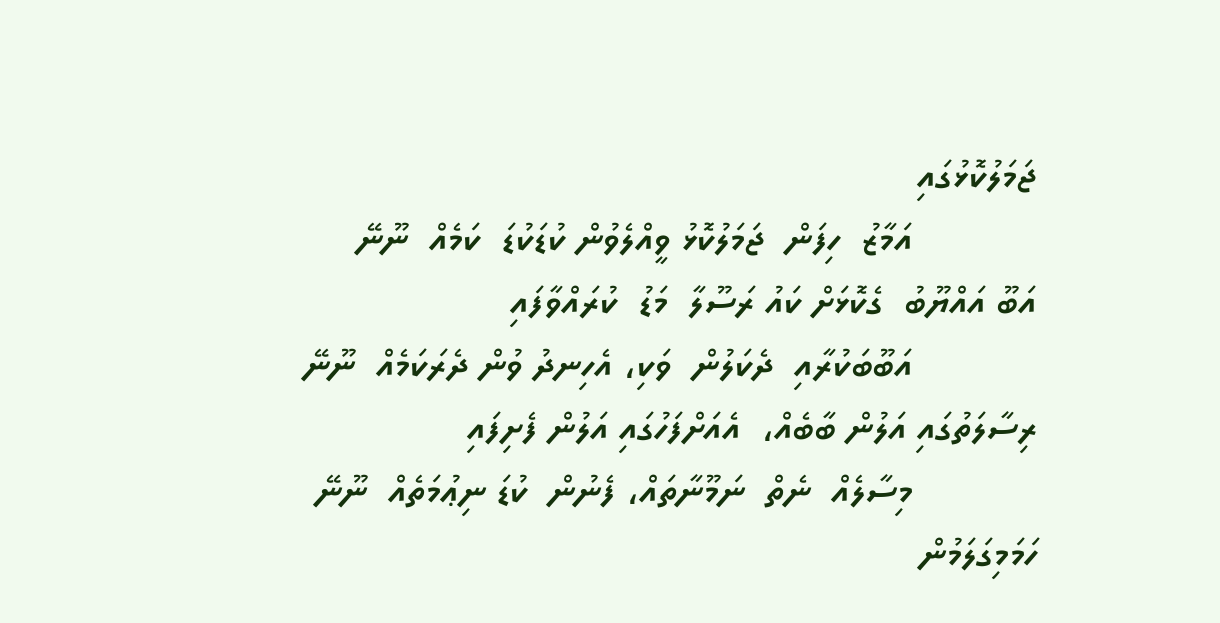ޖަމަލުކޮޅުގައި
            އަމާޒު  ހިފަން  ޖަމަލުކޮޅު ވީއްލެވުން ކުޑަކުޑަ  ކަމެއް  ނޫނޭ
އަބޫ އައްޔޫބު  ގެކޮޅަށް ކައު ރަސޫލާ  މަޑު  ކުރައްވާފައި
            އަބޫބަކުރާއި  ދެކަލުން  ވަކި، އެހިނދު ވުން ދެރަކަމެއް  ނޫނޭ
ރިސާލަތުގައި އަލުން ބާބެއް،  އެއަށްފަހުގައި އަލުން ފެށިފައި
            މިސާލެއް  ނެތް  ނަމޫނާތައް، ފެނުން  ކުޑަ ނިޢުމަތެއް  ނޫނޭ
ހަމަމިގަލަމުން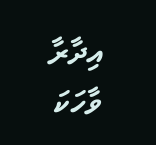އިދާރާ
ވާހަކަ